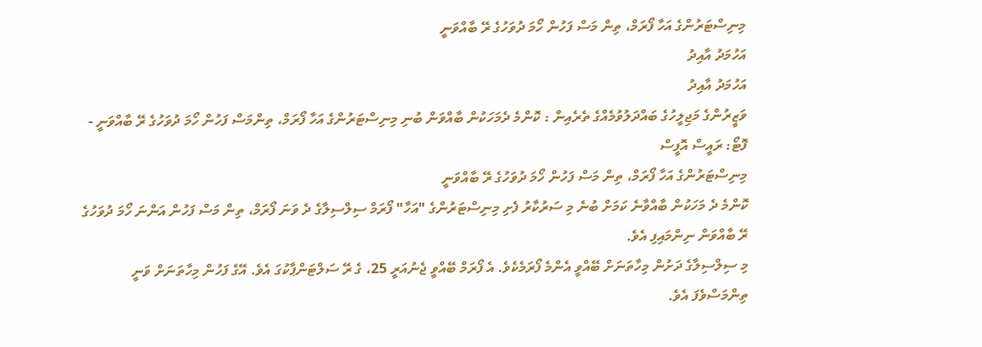މިނިސްޓަރުންގެ އަހާ ފޯރަމް، ތިން މަސް ފަހުން ހޯމަ ދުވަހުގެ ރޭ ބާއްވަނީ
އަހުމަދު އާއިދު
އަހުމަދު އާއިދު
ވަޒީރުންގެ މަޖިލީހުގެ ބައްދަލުވުމެއްގެ ތެރެއިން : ކޮންމެ ދެމަހަކުން ބާއްވަން ބުނި މިނިސްޓަރުންގެ އަހާ ފޯރަމް، ތިންމަސް ފަހުން ހޯމަ ދުވަހުގެ ރޭ ބާއްވަނީ - ފޮޓޯ: ރައީސް އޮފީސް
މިނިސްޓަރުންގެ އަހާ ފޯރަމް، ތިން މަސް ފަހުން ހޯމަ ދުވަހުގެ ރޭ ބާއްވަނީ
ކޮންމެ ދެ މަހަކުން ބާއްވާނެ ކަމަށް ބުނެ މި ސަރުކާރު ފެށި މިނިސްޓަރުންގެ "އަހާ" ފޯރަމް ސިލްސިލާގެ ދެ ވަނަ ފޯރަމް، ތިން މަސް ފަހުން އަންނަ ހޯމަ ދުވަހުގެ ރޭ ބާއްވަން ނިންމައިފި އެވެ.
މި ސިލްސިލާގެ ދަށުން މިހާތަނަށް ބޭއްވީ އެންމެ ފޯރަމެކެވެ. އެ ފޯރަމް ބޭއްވީ ޖެނުއަރީ 25، ގެ ރޭ ސަލްޓަންޕާކުގަ އެވެ. އޭގެ ފަހުން މިހާތަނަށް ވަނީ ތިންމަސްވެފަ އެވެ.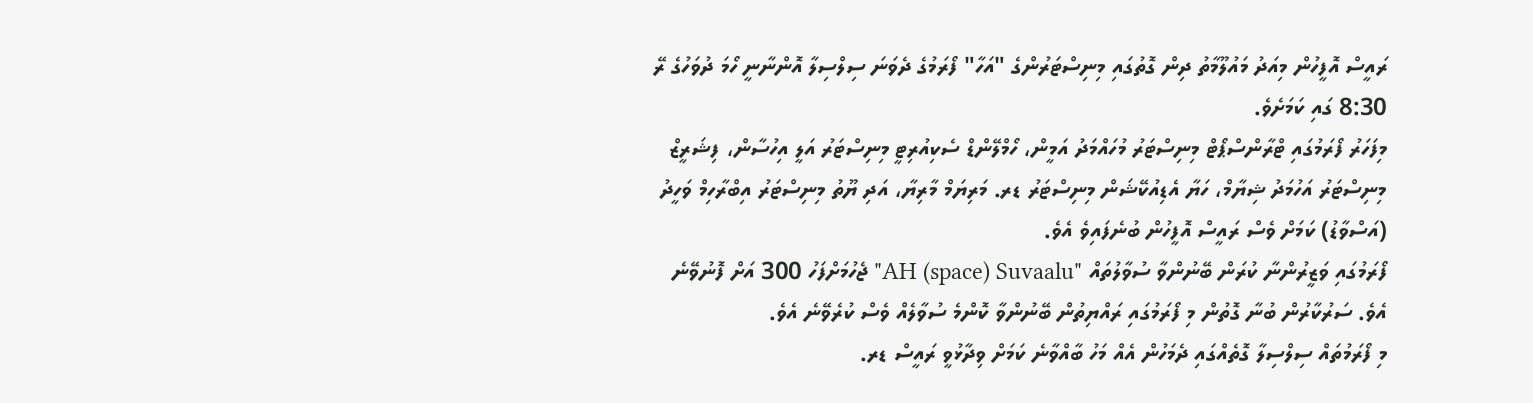ރައީސް އޮފީހުން މިއަދު މައުލޫމާތު ދިން ގޮތުގައި މިނިސްޓަރުންގެ "އަހާ" ފޯރަމުގެ ދެވަނަ ސިލްސިލާ އޮންނާނީ ހޯމަ ދުވަހުގެ ރޭ 8:30 ގައި ކަމަށެވެ.
މިފަހަރު ފޯރަމުގައި ޓްރާންސްޕޯޓް މިނިސްޓަރު މުހައްމަދު އަމީން، ހޯމްލޭންޑް ސެކިއުރިޓީ މިނިސްޓަރު އަލީ އިހުސާން، ފިޝަރީޒް މިނިސްޓަރު އަހުމަދު ޝިޔާމް، ހަޔާ އެޑިއުކޭޝަން މިނިސްޓަރު ޑރ. މަރިޔަމް މާރިޔާ، އަދި ޔޫތު މިނިސްޓަރު އިބްރާހިމް ވަހީދު (އަސްވާޑު) ކަމަށް ވެސް ރައީސް އޮފީހުން ބުނެފައިވެ އެވެ.
ފޯރަމުގައި ވަޒީރުންނާ ކުރަން ބޭނުންވާ ސުވާލުތައް "AH (space) Suvaalu" ޖެހުމަށްފަހު 300 އަށް ފޮނުވޭނެ އެވެ. ސަރުކާރުން ބުނާ ގޮތުން މި ފޯރަމުގައި ރައްޔިތުން ބޭނުންވާ ކޮންމެ ސުވާލެއް ވެސް ކުރެވޭނެ އެވެ.
މި ފޯރަމުތައް ސިލްސިލާ ގޮތެއްގައި ދެމަހުން އެއް މަހު ބާއްވާނެ ކަމަށް ވިދާޅުވީ ރައީސް ޑރ.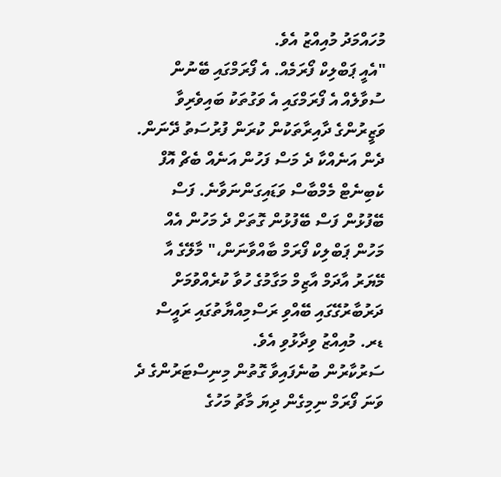މުހައްމަދު މުއިއްޒު އެވެ.
"އެއީ ޕަބްލިކް ފޯރަމެއް. އެ ފޯރަމްގައި ބޭނުން ސުވާލެއް އެ ފޯރަމްގައި އެ ވަގުތަކު ބައިވެރިވާ ވަޒީރުންގެ ދާއިރާތަކުން ކުރަން ފުރުސަތު ދޭނަން. ދެން އަނެއްކާ ދެ މަސް ފަހުން އަނެއް ބެޗް އޮފް ކެބިނެޓް މެމްބާސް ވަޑައިގަންނަވާނެ. ފަސް ބޭފުޅުން ފަސް ބޭފުޅުން ގޮތަށް ދެ މަހުން އެއް މަހުން ޕަބްލިކް ފޯރަމް ބާއްވާނަން،" މާލޭގެ އާ މޭޔަރު އާދަމް އާޒިމް މަގާމުގެ ހުވާ ކުރެއްވުމަށް ދަރުބާރުގޭގައި ބޭއްވި ރަސްމިއްޔާތުގައި ރައީސް ޑރ. މުއިއްޒު ވިދާޅުވި އެވެ.
ސަރުކާރުން ބުނެފައިވާ ގޮތުން މިނިސްޓަރުންގެ ދެ ވަނަ ފޯރަމް ނިމިގެން ދިޔަ މާޗު މަހުގެ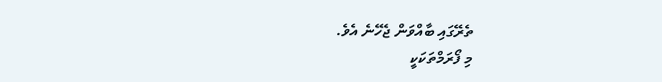ތެރޭގައި ބާއްވަން ޖެހޭނެ އެވެ.
މި ފޯރަމްތަކަކީ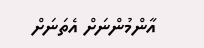އާންމުންނަށް އެތަނަށް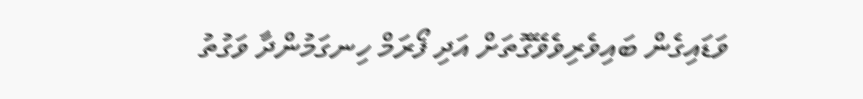ވަޑައިގެން ބައިވެރިވެވޭގޮތަށް އަދި ފޯރަމް ހިނގަމުންދާ ވަގުތު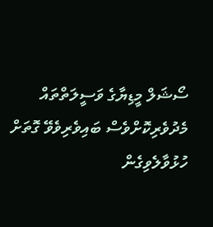ސޯޝަލް މީޑިޔާގެ ވަސީލަތްތައް މެދުވެރިކޮށްވެސް ބައިވެރިވެވޭ ގޮތަށް ހުޅުވާލެވިގެން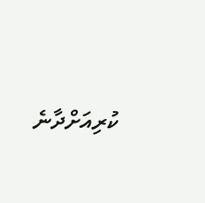ކުރިއަށްދާނެ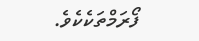ފޯރަމްތަކެކެވެ.